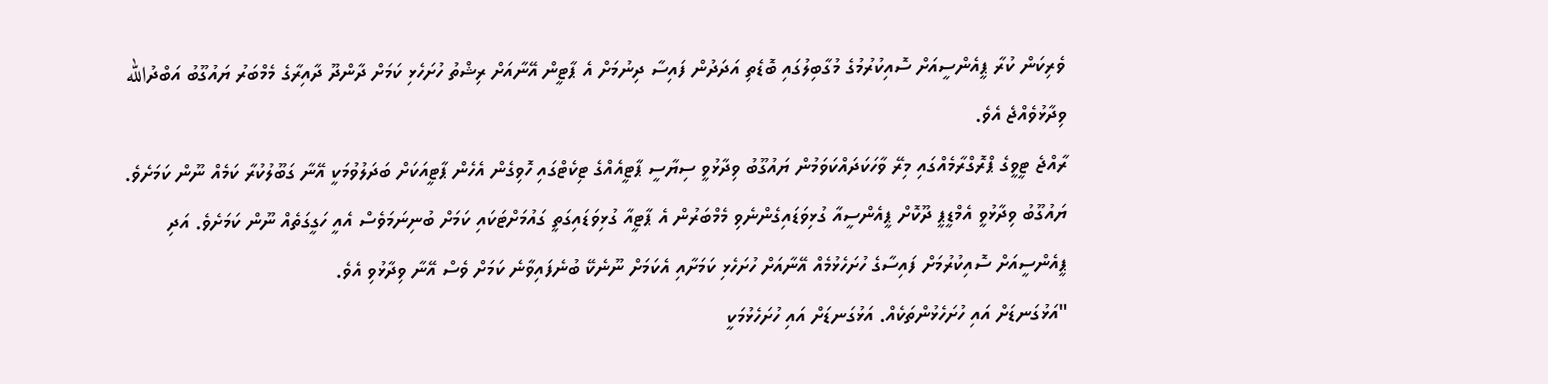ވެރިކަން ކުރާ ޕީއެންސީއަށް ސޮއިކުރުމުގެ މުގާބިލުގައި ބޮޑެތި އަދަދުން ފައިސާ ދިނުމަށް އެ ޕާޓީން އޭނާއަށް ރިޝްތު ހުށަހެޅި ކަމަށް ދާންދޫ ދާއިރާގެ މެމްބަރު ޔައުގޫބު އަބްދުالله ވިދާޅުވެއްޖެ އެވެ.
ރާއްޖެ ޓީވީގެ ޕްރޮގްރާމެއްގައި މިރޭ ވާހަކަދައްކަވަމުން ޔައުގޫބު ވިދާޅުވީ ސިޔާސީ ޕާޓީއެއްގެ ޓިކެޓްގައި ހޮވިގެން އެހެން ޕާޓީއަކަށް ބަދަލުވުމަކީ އޭނާ ގަބޫލުކުރާ ކަމެއް ނޫން ކަމަށެވެ.
ޔައުގޫބު ވިދާޅުވީ އެމްޑީޕީ ދޫކޮށް ޕީއެންސީއާ ގުޅިވަޑައިގެންނެވި މެމްބަރުން އެ ޕާޓީއާ ގުޅިވަޑައިގަތީ ގައުމަށްޓަކައި ކަމަށް ބުނިނަމަވެސް އެއީ ހަގީގަތެއް ނޫން ކަމަށެވެ. އަދި ޕީއެންސީއަށް ސޮއިކުރުމަށް ފައިސާގެ ހުށަހެޅުމެއް އޭނާއަށް ހުށަހެޅި ކަމަށާއި އެކަމަށް ނޫނެކޭ ބުނެފައިވާނެ ކަމަށް ވެސް އޭނާ ވިދާޅުވި އެވެ.
"އަޅުގަނޑަށް އައި ހުށަހެޅުންތަކެއް. އަޅުގަނޑަށް އައި ހުށަހެޅުމަކީ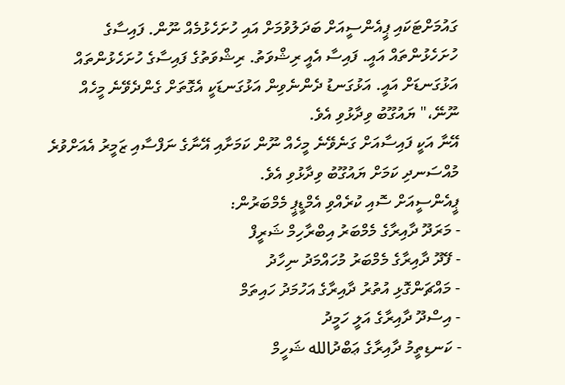ގައުމަށްޓަކައި ޕީއެންސީއަށް ބަދަލުވުމަށް އައި ހުށަހެޅުމެއް ނޫން. ފައިސާގެ ހުށަހެޅުންތައް އައީ. ފައިސާ އެއީ ރިޝްވަތު. ރިޝްވަތުގެ ފައިސާގެ ހުށަހެޅުންތައް އަޅުގަނޑަށް އައީ. އަޅުގަނޑު ދެންނެވިން އަޅުގަނޑަކީ އެގޮތަށް ގެންދެވޭނެ މީހެއް ނޫނޭ،" ޔައުގޫބު ވިދާޅުވި އެވެ.
އޭނާ އަކީ ފައިސާއަށް ގަނެވޭނެ މީހެއް ނޫން ކަމަށާއި އޭނާގެ ނަފްސާއި ޒަމީރު އެއަށްވުރެ މުއްސަނދި ކަމަށް ޔައުގޫބު ވިދާޅުވި އެވެ.
ޕީއެންސީއަށް ސޮއި ކުރެއްވި އެމްޑީޕީ މެމްބަރުން:
- މަރަދޫ ދާއިރާގެ މެމްބަރު އިބްރާހިމް ޝަރީފް
- ފޭދޫ ދާއިރާގެ މެމްބަރު މުހައްމަދު ނިހާދު
- މައްޗަންގޮޅި އުތުރު ދާއިރާގެ އަހުމަދު ހައިތަމް
- އިސްދޫ ދާއިރާގެ އަލީ ހަމީދު
- ކަނޑިތީމު ދާއިރާގެ ޢަބްދުالله ޝަހީމް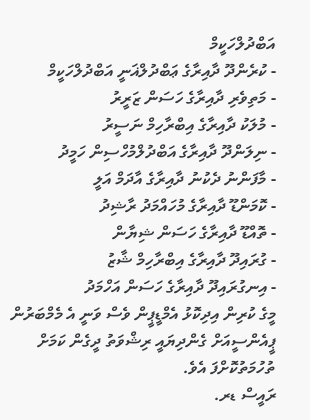އަބްދުލްހަކީމް
- ކުރެންދޫ ދާއިރާގެ ޢަބްދުލްޣަނީ އަބްދުލްހަކީމް
- މަތިވެރި ދާއިރާގެ ހަސަން ޒަރީރު
- މުލަކު ދާއިރާގެ އިބްރާހިމް ނަސީރު
- ނިލަންދޫ ދާއިރާގެ އަބްދުލްމުހްސިން ހަމީދު
- މާފަންނު ދެކުނު ދާއިރާގެ އާދަމް އަލީ
- ކޮމަންޑޫ ދާއިރާގެ މުހައްމަދު ރާޝިދު
- ތޮއްޑޫ ދާއިރާގެ ހަސަން ޝިޔާން
- ގުރައިދޫ ދާއިރާގެ އިބްރާހިމް ޝާޒު
- އިނގުރައިދޫ ދާއިރާގެ ހަސަން އަހްމަދު
މީގެ ކުރިން އިދިކޮޅު އެމްޑީޕީން ވެސް ވަނީ އެ މެމްބަރުން ޕީއެންސީއަށް ގެންދިޔައީ ރިޝްވަތު ދީގެން ކަމަށް ތުހުމަތުކޮށްފަ އެވެ.
ރައީސް ޑރ.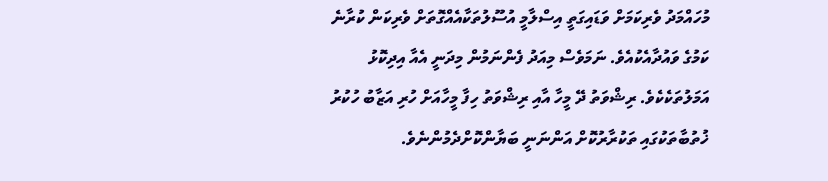މުހައްމަދު ވެރިކަމަށް ވަޑައިގަތީ އިސްލާމީ އުސޫލުތަކާއެއްގޮތަށް ވެރިކަން ކުރާނެ ކަމުގެ ވައުދާއެކުއެވެ. ނަމަވެސް މިއަދު ފެންނަމުން މިދަނީ އެއާ އިދިކޮޅު އަމަލުތަކެކެވެ. ރިޝްވަތު ދޭ މީހާ އާއި ރިޝްވަތު ހިފާ މީހާއަށް ހުރި އަޒާބު ހުކުރު ޚުތުބާތަކުގައި ތަކުރާރުކޮށް އަންނަނީ ބަޔާންކޮށްދެމުންނެވެ.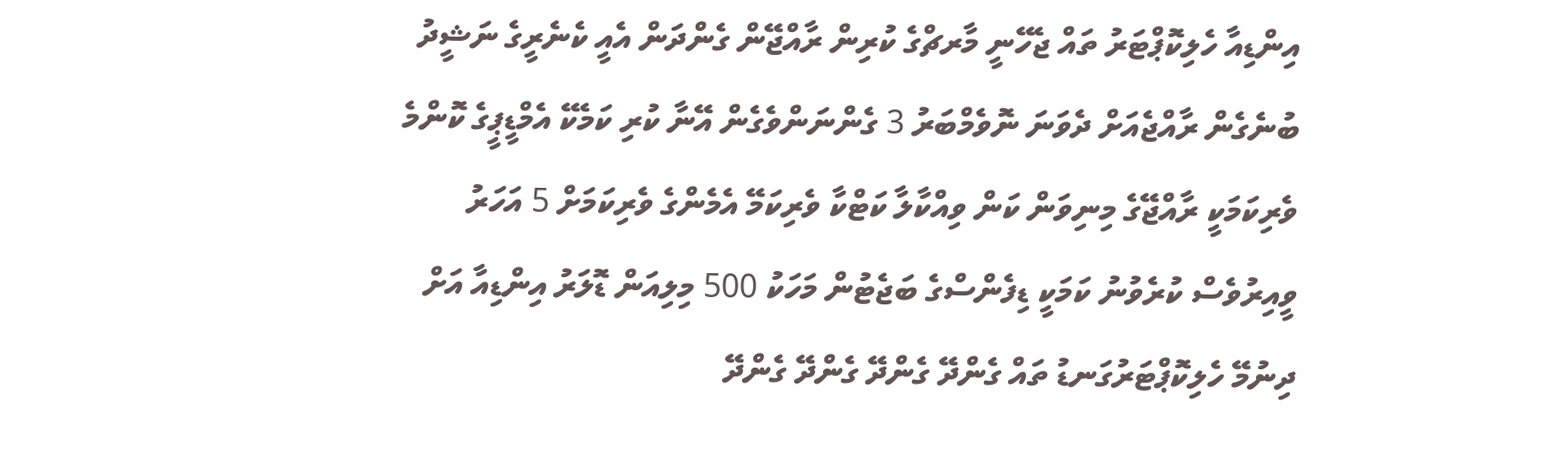އިންޑިއާ ހެލިކޮޕްޓަރު ތައް ޖެހޭނީ މާރޗްގެ ކުރިން ރާއްޖޭން ގެންދަން އެއީ ކެނެރީގެ ނަޝީދު ބުނެގެން ރާއްޖެއަށް ދެވަނަ ނޮވެމްބަރު 3 ގެންނަންވެގެން އޭނާ ކުރި ކަމެކޭ އެމްޑީޕީގެ ކޮންމެ ވެރިކަމަކީ ރާއްޖޭގެ މިނިވަން ކަން ވިއްކާލާ ކަޓްކާ ވެރިކަމޭ އެމެންގެ ވެރިކަމަށް 5 އަހަރު ވީއިރުވެސް ކުރެވުނު ކަމަކީ ޑިފެންސްގެ ބަޖެޓުން މަހަކު 500 މިލިއަން ޑޮލަރު އިންޑިއާ އަށް ދިނުމޭ ހެލިކޮޕްޓަރުގަނޑު ތައް ގެންދޭ ގެންދޭ ގެންދޭ ގެންދޭ